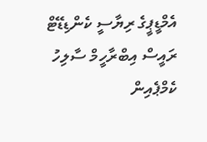އެމްޑީޕީގެ ރިޔާސީ ކެންޑިޑޭޓް ރައީސް އިބްރާހީމް ސާލިހު ކެމްޕެއިން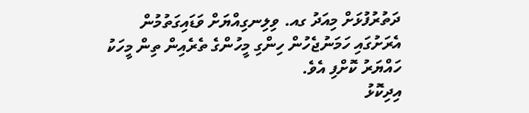ދަތުރުފުޅަށް މިއަދު ގއ. ވިލިނގިއްޔަށް ވަޑައިގަތުމުން އެރަށުގައި ހަމަނުޖެހުން ހިންގި މީހުންގެ ތެރެއިން ތިން މީހަކު ހައްޔަރު ކޮށްފި އެވެ.
އިދިކޮޅު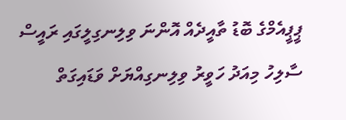ޕީޕީއެމްގެ ބޮޑު ތާއީދެއް އޮންނަ ވިލިނގިލީގައި ރައީސް ސާލިހު މިއަދު ހަވީރު ވިލިނގިއްޔަށް ވަޑައިގަތް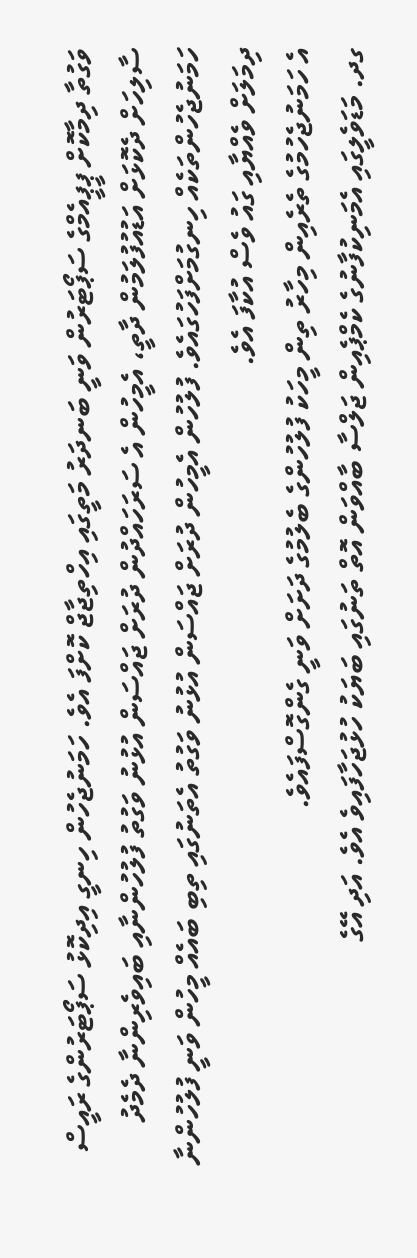ވަގުތާ ދިމާކޮށް ޕީޕީއެމްގެ ސަޕޯޓަރުން ވަނީ ބަނދަރު މަތީގައި އިހްތިޖާޖް ކޮށްފަ އެވެ. ހަމަނުޖެހުން ހިނގީ އިދިކޮޅު ސަޕޯޓަރުންގެ ރައީސް ސާލިހަށް ދެކޮޅަށް އަޑުއުފުލަމުން ދާތީ، އެމީހުން އެ ސަރަހައްދުން ދުރަށް ޖައްސަން އުޅުނު ވަގުތު ފުލުހުންނާއި ބައިވެރިންނާ ދެމެދު ހަމަނުޖެހުންތަކެއް ހިނގުމަށްފަހުގައެވެ. ފުލުހުން އެމީހުން ދުރަށް ޖައްސަން އުޅުނު ވަގުތު އެތަނުގައި ތިބި ބައެއް މީހުން ވަނީ ފުލުހުންނާ ދިމަލަށް ވެއްޔާއި ގައު ވެސް އުކާފަ އެވެ.
އެ ހަމަނުޖެހުމުގެ ތެރެއިން މިހާރު ތިން މީހަކު ފުލުހުންގެ ބެލުމުގެ ދަށަށް ވަނީ ގެންގޮސްފައެވެ.
ގދ. މަޑަވެލީގައި އެމަނިކުފާނުގެ ކެމްޕެއިން ޖަލްސާ ބާއްވަން އޮތް ތަނުގައި ބަޔަކު ހުޅުޖަހާފައިވެ އެވެ. އަދި އޭގެ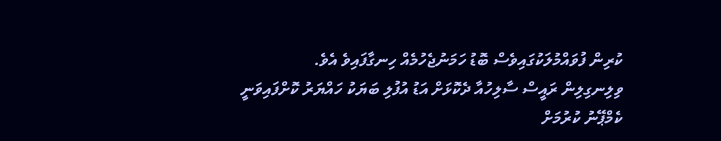ކުރިން ފުވައްމުލަކުގައިވެސް ބޮޑު ހަމަނުޖެހުމެއް ހިނގާފައިވެ އެވެ.
ވިލިނގިލިން ރައީސް ސާލިހުއާ ދެކޮޅަށް އަޑު އުފުލި ބަޔަކު ހައްޔަރު ކޮށްފައިވަނީ ކެމްޕޭނު ކުރުމަށް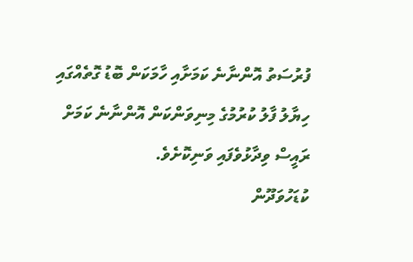ފުރުސަތު އޮންނާނެ ކަމަށާއި ހާމަކަން ބޮޑު ގޮތެއްގައި ހިޔާލު ފާލު ކުރުމުގެ މިނިވަންކަން އޮންނާނެ ކަމަށް ރައީސް ވިދާޅުވެފައި ވަނިކޮށެވެ.
ކުޑަހުވަދޫން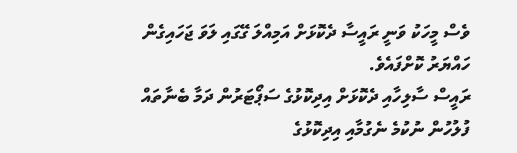ވެސް މީހަކު ވަނީ ރައީސާ ދެކޮޅަށް އަމިއްލަ ގޭގައި ލަވަ ޖަހައިގެން ހައްޔަރު ކޮށްފައެވެ.
ރައީސް ސާލިހާއި ދެކޮޅަށް އިދިކޮޅުގެ ސަޕޯޓަރުން ދަމާ ބެނާތައް ފުލުހުން ނުކުމެ ނެގުމާއި އިދިކޮޅުގެ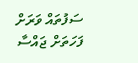ސަފުތައް ވަރަށް ފަހަތަށް ޖައްސާ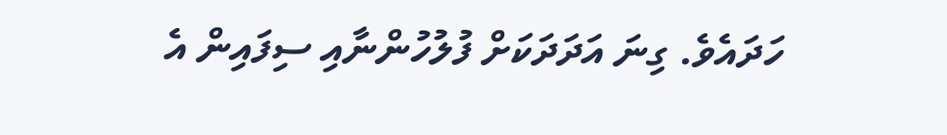ހަދައެވެ. ގިނަ އަދަދަކަށް ފުލުހުންނާއި ސިފައިން އެ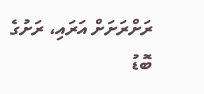ރަށްރަށަށް އަރައި، ރަށުގެ ބޮޑު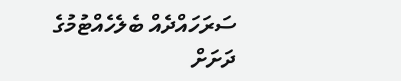ސަރަހައްދެއް ބެލެހެއްޓުމުގެ ދަށަށް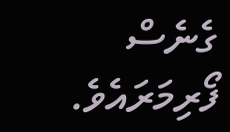ގެނެސް ފޯރިމަރައެވެ.